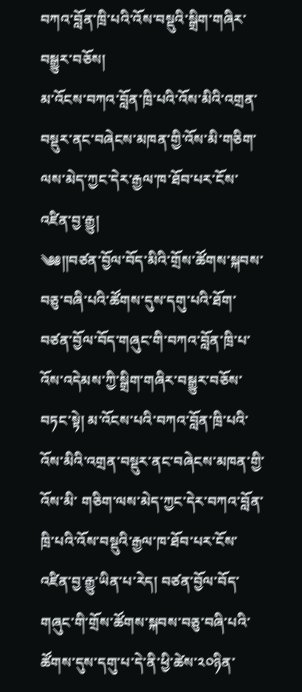བཀའ་བློན་ཁྲི་པའི་འོས་བསྡུའི་སྒྲིག་གཞིར་བསྒྱུར་བཅོས།
མ་འོངས་བཀའ་བློན་ཁྲི་པའི་འོས་མིའི་འགྲན་བསྡུར་ནང་བཞེངས་མཁན་གྱི་འོས་མི་གཅིག་ལས་མེད་ཀྱང་དེར་རྒྱལ་ཁ་ཐོབ་པར་ངོས་འཛིན་བྱ་རྒྱུ།
༄༅༎བཙན་བྱོལ་བོད་མིའི་གྲོས་ཚོགས་སྐབས་བཅུ་བཞི་པའི་ཚོགས་དུས་དགུ་པའི་ཐོག་བཙན་བྱོལ་བོད་གཞུང་གི་བཀའ་བློན་ཁྲི་པ་འོས་འདེམས་ཀྱི་སྒྲིག་གཞིར་བསྒྱུར་བཅོས་བཏང་སྟེ། མ་འོངས་པའི་བཀའ་བློན་ཁྲི་པའི་འོས་མིའི་འགྲན་བསྡུར་ནང་བཞེངས་མཁན་གྱི་འོས་མི་ གཅིག་ལས་མེད་ཀྱང་དེར་བཀའ་བློན་ཁྲི་པའི་འོས་བསྡུའི་རྒྱལ་ཁ་ཐོབ་པར་ངོས་འཛིན་བྱ་རྒྱུ་ཡིན་པ་རེད། བཙན་བྱོལ་བོད་གཞུང་གི་གྲོས་ཚོགས་སྐབས་བཅུ་བཞི་པའི་ཚོགས་དུས་དགུ་པ་དེ་ནི་ཕྱི་ཚེས་༢༠ཉིན་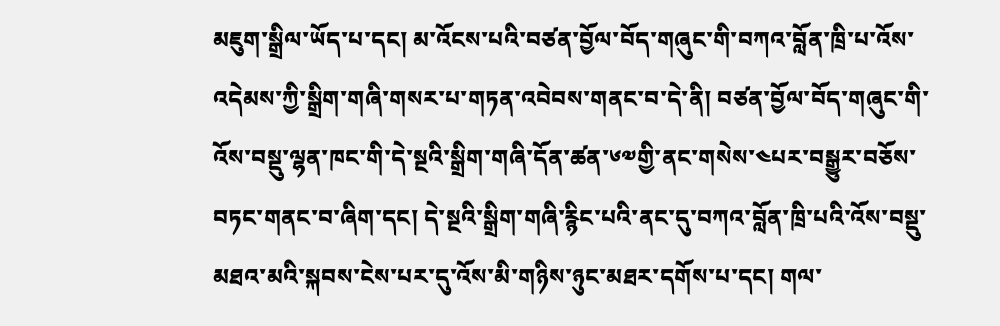མཇུག་སྒྲིལ་ཡོད་པ་དང། མ་འོངས་པའི་བཙན་བྱོལ་བོད་གཞུང་གི་བཀའ་བློན་ཁྲི་པ་འོས་འདེམས་ཀྱི་སྒྲིག་གཞི་གསར་པ་གཏན་འབེབས་གནང་བ་དེ་ནི། བཙན་བྱོལ་བོད་གཞུང་གི་འོས་བསྡུ་ལྷན་ཁང་གི་དེ་སྔའི་སྒྲིག་གཞི་དོན་ཚན་༦༧གྱི་ནང་གསེས་༤པར་བསྒྱུར་བཅོས་བཏང་གནང་བ་ཞིག་དང། དེ་སྔའི་སྒྲིག་གཞི་རྙིང་པའི་ནང་དུ་བཀའ་བློན་ཁྲི་པའི་འོས་བསྡུ་མཐའ་མའི་སྐབས་ངེས་པར་དུ་འོས་མི་གཉིས་ཉུང་མཐར་དགོས་པ་དང། གལ་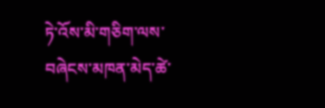ཏེ་འོས་མི་གཅིག་ལས་བཞེངས་མཁན་མེད་ཚེ་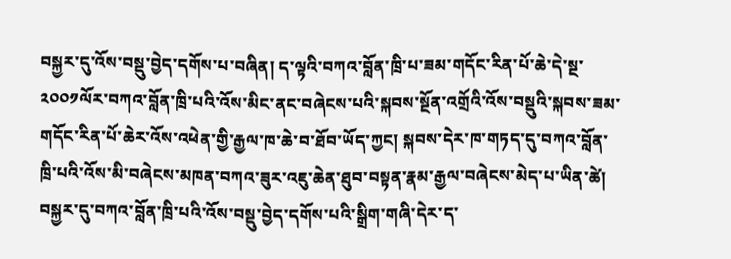བསྐྱར་དུ་འོས་བསྡུ་བྱེད་དགོས་པ་བཞིན། ད་ལྟའི་བཀའ་བློན་ཁྲི་པ་ཟམ་གདོང་རིན་པོ་ཆེ་དེ་སྔ་༢༠༠༡ལོར་བཀའ་བློན་ཁྲི་པའི་འོས་མིང་ནང་བཞེངས་པའི་སྐབས་སྔོན་འགྲོའི་འོས་བསྡུའི་སྐབས་ཟམ་གདོང་རིན་པོ་ཆེར་འོས་འཕེན་གྱི་རྒྱལ་ཁ་ཆེ་བ་ཐོབ་ཡོད་ཀྱང། སྐབས་དེར་ཁ་གཏད་དུ་བཀའ་བློན་ཁྲི་པའི་འོས་མི་བཞེངས་མཁན་བཀའ་ཟུར་འཇུ་ཆེན་ཐུབ་བསྟན་རྣམ་རྒྱལ་བཞེངས་མེད་པ་ཡིན་ཚེ། བསྐྱར་དུ་བཀའ་བློན་ཁྲི་པའི་འོས་བསྡུ་བྱེད་དགོས་པའི་སྒྲིག་གཞི་དེར་ད་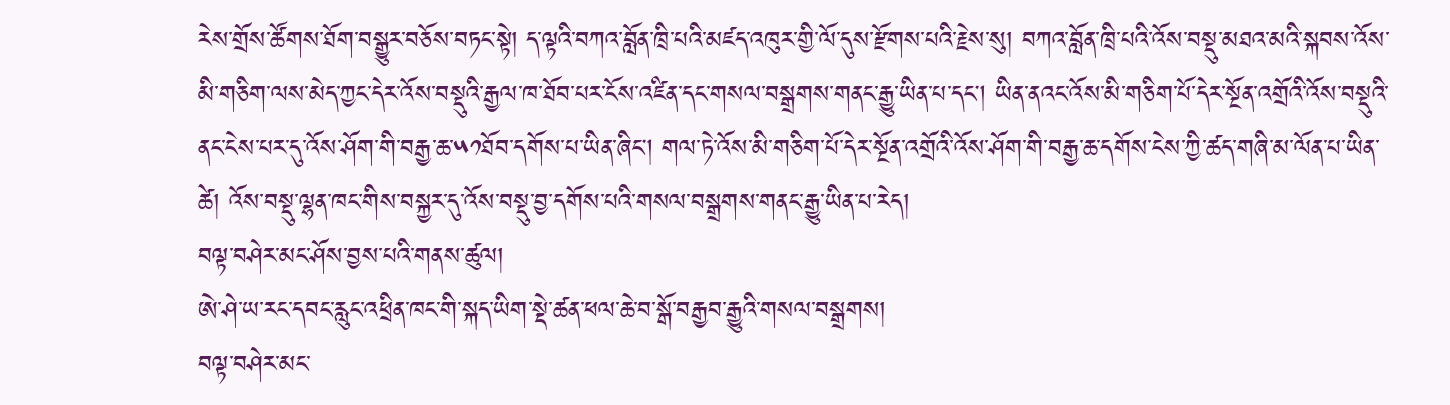རེས་གྲོས་ཚོགས་ཐོག་བསྒྱུར་བཅོས་བཏང་སྟེ། ད་ལྟའི་བཀའ་བློན་ཁྲི་པའི་མཛད་འཁུར་གྱི་ལོ་དུས་རྫོགས་པའི་རྗེས་སུ། བཀའ་བློན་ཁྲི་པའི་འོས་བསྡུ་མཐའ་མའི་སྐབས་འོས་མི་གཅིག་ལས་མེད་ཀྱང་དེར་འོས་བསྡུའི་རྒྱལ་ཁ་ཐོབ་པར་ངོས་འཛིན་དང་གསལ་བསྒྲགས་གནང་རྒྱུ་ཡིན་པ་དང། ཡིན་ནའང་འོས་མི་གཅིག་པོ་དེར་སྔོན་འགྲོའི་འོས་བསྡུའི་ནང་ངེས་པར་དུ་འོས་ཤོག་གི་བརྒྱ་ཆ་༥༡ཐོབ་དགོས་པ་ཡིན་ཞིང། གལ་ཏེ་འོས་མི་གཅིག་པོ་དེར་སྔོན་འགྲོའི་འོས་ཤོག་གི་བརྒྱ་ཆ་དགོས་ངེས་ཀྱི་ཚད་གཞི་མ་ལོན་པ་ཡིན་ཚེ། འོས་བསྡུ་ལྷན་ཁང་གིས་བསྐྱར་དུ་འོས་བསྡུ་བྱ་དགོས་པའི་གསལ་བསྒྲགས་གནང་རྒྱུ་ཡིན་པ་རེད།
བལྟ་བཤེར་མང་ཤོས་བྱས་པའི་གནས་ཚུལ།
ཨེ་ཤེ་ཡ་རང་དབང་རླུང་འཕྲིན་ཁང་གི་སྐད་ཡིག་སྡེ་ཚན་ཕལ་ཆེ་བ་སྒོ་བརྒྱབ་རྒྱུའི་གསལ་བསྒྲགས།
བལྟ་བཤེར་མང་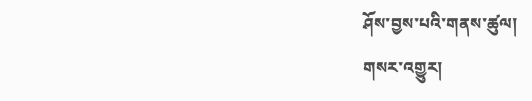ཤོས་བྱས་པའི་གནས་ཚུལ།
གསར་འགྱུར།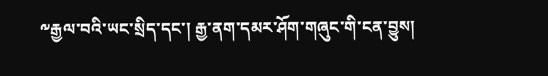༸རྒྱལ་བའི་ཡང་སྲིད་དང་། རྒྱ་ནག་དམར་ཤོག་གཞུང་གི་ངན་བྱུས།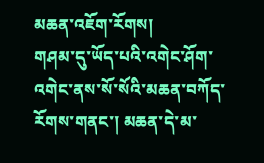མཆན་འཇོག་རོགས།
གཤམ་དུ་ཡོད་པའི་འགེང་ཤོག་འགེང་ནས་སོ་སོའི་མཆན་བཀོད་རོགས་གནང་། མཆན་དེ་མ་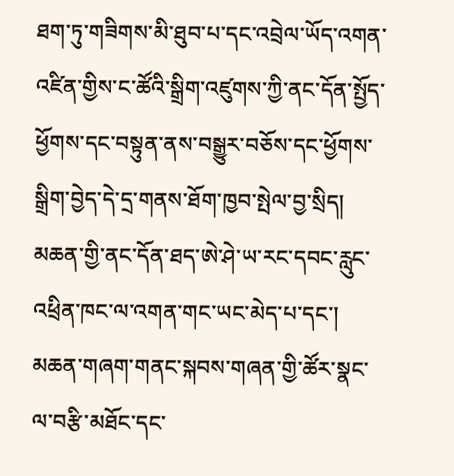ཐག་ཏུ་གཟིགས་མི་ཐུབ་པ་དང་འབྲེལ་ཡོད་འགན་འཛིན་གྱིས་ང་ཚོའི་སྒྲིག་འཛུགས་ཀྱི་ནང་དོན་སྤྱོད་ཕྱོགས་དང་བསྟུན་ནས་བསྒྱུར་བཅོས་དང་ཕྱོགས་སྒྲིག་བྱེད་དེ་དྲ་གནས་ཐོག་ཁྱབ་སྤེལ་བྱ་སྲིད། མཆན་གྱི་ནང་དོན་ཐད་ཨེ་ཤེ་ཡ་རང་དབང་རླུང་འཕྲིན་ཁང་ལ་འགན་གང་ཡང་མེད་པ་དང་། མཆན་གཞག་གནང་སྐབས་གཞན་གྱི་ཚོར་སྣང་ལ་བརྩི་མཐོང་དང་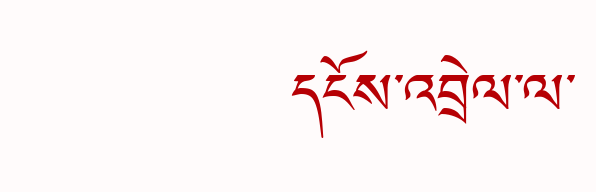དངོས་འབྲེལ་ལ་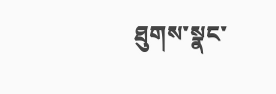ཐུགས་སྣང་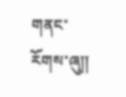གནང་རོགས་ཞུ༎